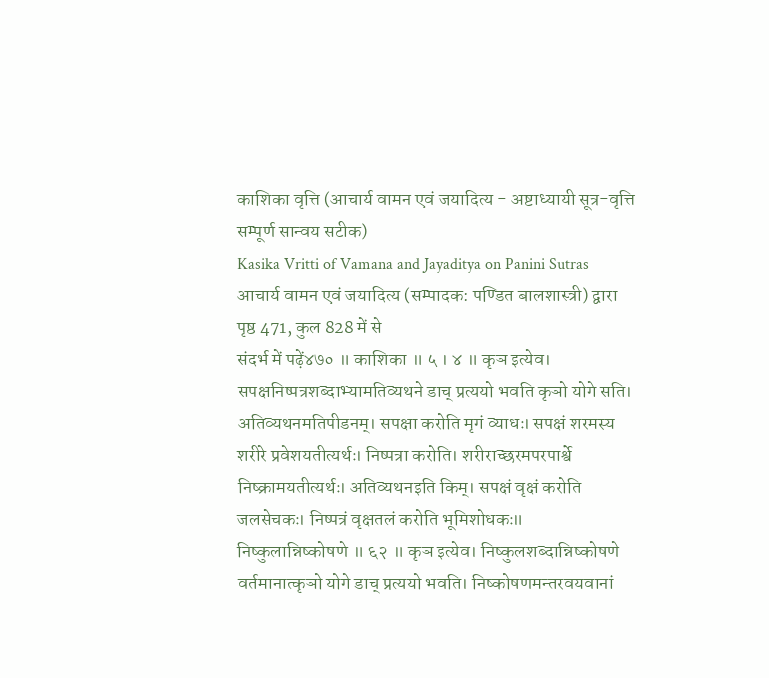काशिका वृत्ति (आचार्य वामन एवं जयादित्य - अष्टाध्यायी सूत्र-वृत्ति सम्पूर्ण सान्वय सटीक)
Kasika Vritti of Vamana and Jayaditya on Panini Sutras
आचार्य वामन एवं जयादित्य (सम्पादक: पण्डित बालशास्त्री) द्वारा
पृष्ठ 471, कुल 828 में से
संदर्भ में पढ़ें४७० ॥ काशिका ॥ ५ । ४ ॥ कृञ इत्येव। सपक्षनिष्पत्रशब्दाभ्यामतिव्यथने डाच् प्रत्ययो भवति कृञो योगे सति। अतिव्यथनमतिपीडनम्। सपक्षा करोति मृगं व्याधः। सपक्षं शरमस्य शरीरे प्रवेशयतीत्यर्थः। निष्पत्रा करोति। शरीराच्छरमपरपार्श्वे निष्क्रामयतीत्यर्थः। अतिव्यथनइति किम्। सपक्षं वृक्षं करोति जलसेचकः। निष्पत्रं वृक्षतलं करोति भूमिशोधकः॥ निष्कुलान्निष्कोषणे ॥ ६२ ॥ कृञ इत्येव। निष्कुलशब्दान्निष्कोषणे वर्तमानात्कृञो योगे डाच् प्रत्ययो भवति। निष्कोषणमन्तरवयवानां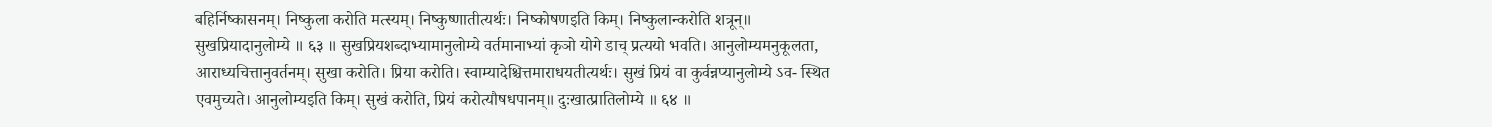बहिर्निष्कासनम्। निष्कुला करोति मत्स्यम्। निष्कुष्णातीत्यर्थः। निष्कोषणइति किम्। निष्कुलान्करोति शत्रून्॥ सुखप्रियादानुलोम्ये ॥ ६३ ॥ सुखप्रियशब्दाभ्यामानुलोम्ये वर्तमानाभ्यां कृञो योगे डाच् प्रत्ययो भवति। आनुलोम्यमनुकूलता, आराध्यचित्तानुवर्तनम्। सुखा करोति। प्रिया करोति। स्वाम्यादेश्चित्तमाराधयतीत्यर्थः। सुखं प्रियं वा कुर्वन्नप्यानुलोम्ये ऽव- स्थित एवमुच्यते। आनुलोम्यइति किम्। सुखं करोति, प्रियं करोत्यौषधपानम्॥ दुःखात्प्रातिलोम्ये ॥ ६४ ॥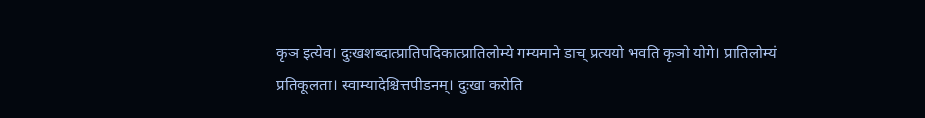कृञ इत्येव। दुःखशब्दात्प्रातिपदिकात्प्रातिलोम्ये गम्यमाने डाच् प्रत्ययो भवति कृञो योगे। प्रातिलोम्यं प्रतिकूलता। स्वाम्यादेश्चित्तपीडनम्। दुःखा करोति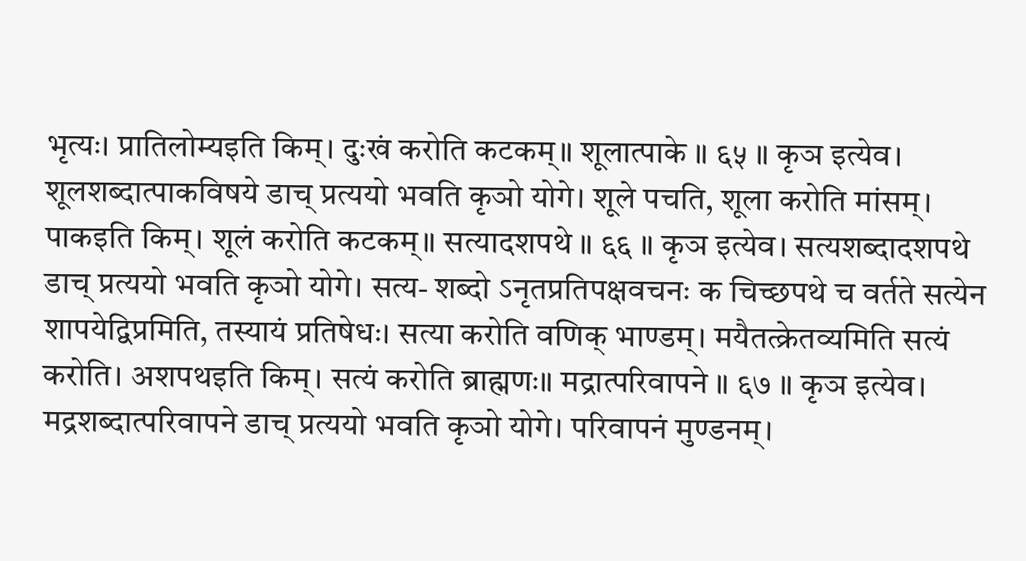भृत्यः। प्रातिलोम्यइति किम्। दुःखं करोति कटकम्॥ शूलात्पाके ॥ ६५ ॥ कृञ इत्येव। शूलशब्दात्पाकविषये डाच् प्रत्ययो भवति कृञो योगे। शूले पचति, शूला करोति मांसम्। पाकइति किम्। शूलं करोति कटकम्॥ सत्यादशपथे ॥ ६६ ॥ कृञ इत्येव। सत्यशब्दादशपथे डाच् प्रत्ययो भवति कृञो योगे। सत्य- शब्दो ऽनृतप्रतिपक्षवचनः क चिच्छपथे च वर्तते सत्येन शापयेद्विप्रमिति, तस्यायं प्रतिषेधः। सत्या करोति वणिक् भाण्डम्। मयैतत्क्रेतव्यमिति सत्यं करोति। अशपथइति किम्। सत्यं करोति ब्राह्मणः॥ मद्रात्परिवापने ॥ ६७ ॥ कृञ इत्येव। मद्रशब्दात्परिवापने डाच् प्रत्ययो भवति कृञो योगे। परिवापनं मुण्डनम्।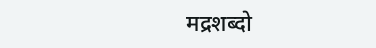मद्रशब्दो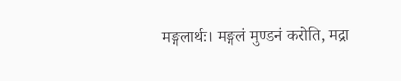मङ्गलार्थः। मङ्गलं मुण्डनं करोति, मद्रा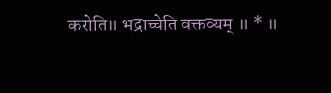करोति॥ भद्राच्चेति वक्तव्यम् ॥ * ॥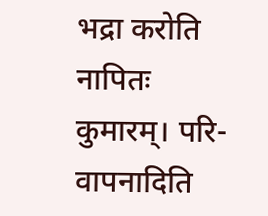भद्रा करोति नापितः कुमारम्। परि- वापनादिति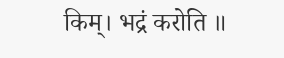किम्। भद्रं करोति ॥